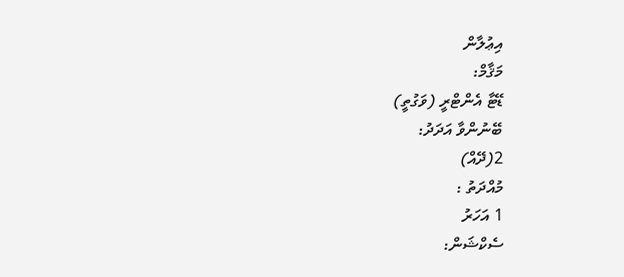އިޢުލާން
މަޤާމް:
ޑޭޓާ އެންޓްރީ (ވަގުތީ)
ބޭނުންވާ އަދަދު:
2(ދޭއް)
މުއްދަތު :
1 އަހަރު
ސެކްޝަން: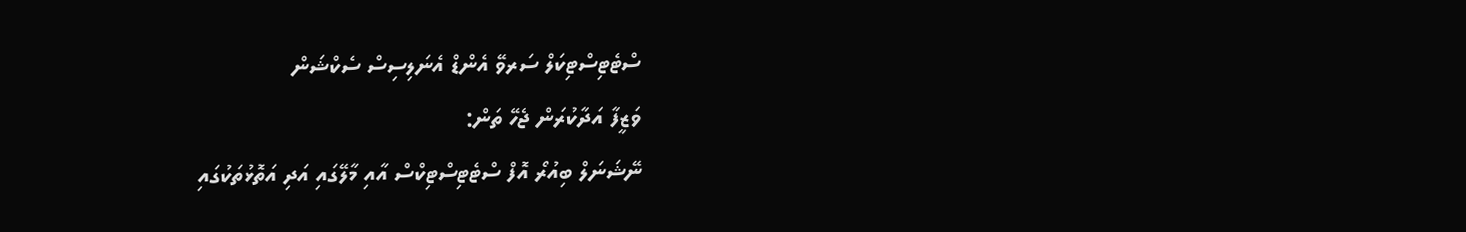ސްޓެޓިސްޓިކަލް ސަރވޭ އެންޑް އެނަލިސިސް ސެކްޝަން
ވަޒީފާ އަދާކުރަން ޖެހޭ ތަން:
ނޭޝަނަލް ބިއުރޯ އޮފް ސްޓެޓިސްޓިކްސް އާއި މާލޭގައި އަދި އަތޮޅުތަކުގައި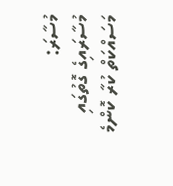މުސާރަ:
މުސާރައިގެ ގޮތުގައި މަސައްކަތް ކުރާ ކޮންމެ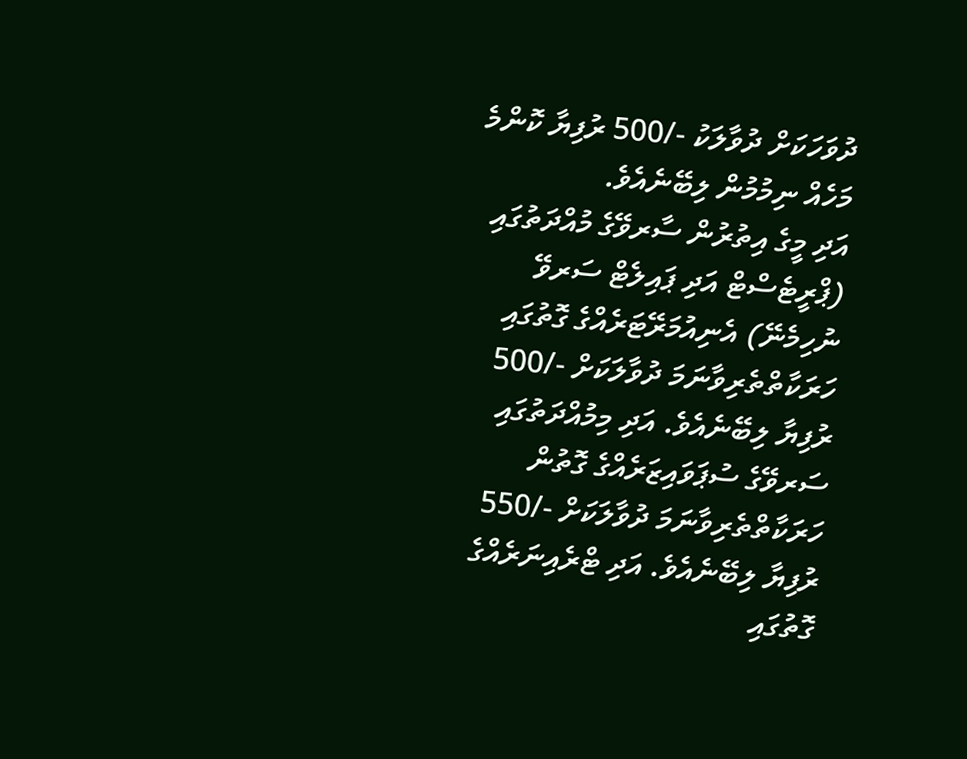ދުވަހަކަށް ދުވާލަކު -/500 ރުފިޔާ ކޮންމެ މަހެއް ނިމުމުން ލިބޭނެއެވެ.
އަދި މީގެ އިތުރުން ސާރވޭގެ މުއްދަތުގައި (ޕްރީޓެސްޓް އަދި ޕައިލެޓް ސަރވޭ ނުހިމެނޭ) އެނިއުމަރޭޓަރެއްގެ ގޮތުގައި ހަރަކާތްތެރިވާނަމަ ދުވާލަކަށް -/500 ރުފިޔާ ލިބޭނެއެވެ. އަދި މިމުއްދަތުގައި ސަރވޭގެ ސުޕަވައިޒަރެއްގެ ގޮތުން ހަރަކާތްތެރިވާނަމަ ދުވާލަކަށް -/550 ރުފިޔާ ލިބޭނެއެވެ. އަދި ޓްރެއިނަރެއްގެ ގޮތުގައި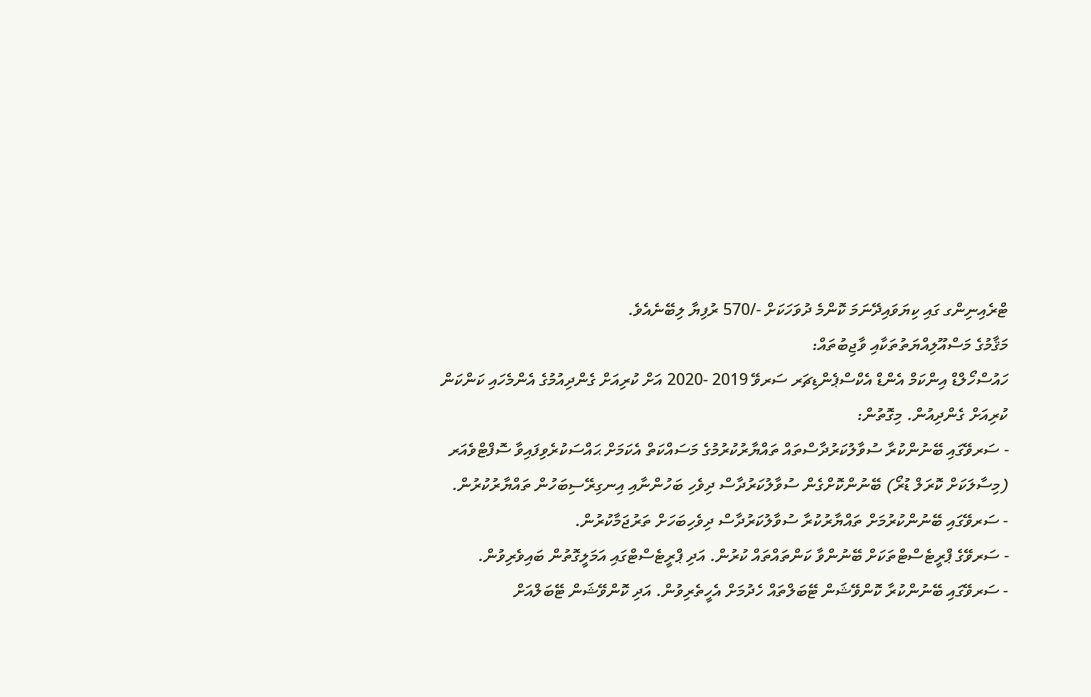ޓްރެއިނިންގ ގައި ކިޔަވައިދޭނަމަ ކޮންމެ ދުވަހަކަށް -/570 ރުފިޔާ ލިބޭނެއެވެ.
މަޤާމުގެ މަސްއޫލިއްޔަތުތަކާއި ވާޖިބުތައް:
ހައުސްހޯލްޑް އިންކަމް އެންޑް އެކްސްޕެންޑިޗަރ ސަރވޭ 2019 -2020 އަށް ކުރިއަށް ގެންދިއުމުގެ އެންމެހައި ކަންކަން ކުރިއަށް ގެންދިއުން. މިގޮތުން:
- ސަރވޭގައި ބޭނުންކުރާ ސުވާލުކަރުދާސްތައް ތައްޔާރުކުރުމުގެ މަސައްކަތް އެކަމަށް ޙައްސަކުރެވިފައިވާ ސޮފްޓްވެއަރ (މިސާލަކަށް ކޮރަލް ޑުރޯ) ބޭނުންކޮށްގެން ސުވާލުކަރުދާސް ދިވެހި ބަހުންނާއި އިނގިރޭސިބަހުން ތައްޔާރުކުރުން.
- ސަރވޭގައި ބޭނުންކުރުމަށް ތައްޔާރުކުރާ ސުވާލުކަރުދާސް ދިވެހިބަހަށް ތަރުޖަމާކުރުން.
- ސަރވޭގެ ޕްރީޓެސްޓްތަކަށް ބޭނުންވާ ކަންތައްތައް ކުރުން. އަދި ޕްރީޓެސްޓްގައި އަމަލީގޮތުން ބައިވެރިވުން.
- ސަރވޭގައި ބޭނުންކުރާ ކޮންވޭޝަން ޓޭބަލްތައް ހެދުމަށް އެހީތެރިވުން. އަދި ކޮންވޭޝަން ޓޭބަލްއަށް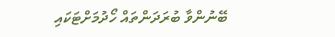ބޭނުންވާ ބުރަދަންތައް ހޯދުމަށްޓަކައި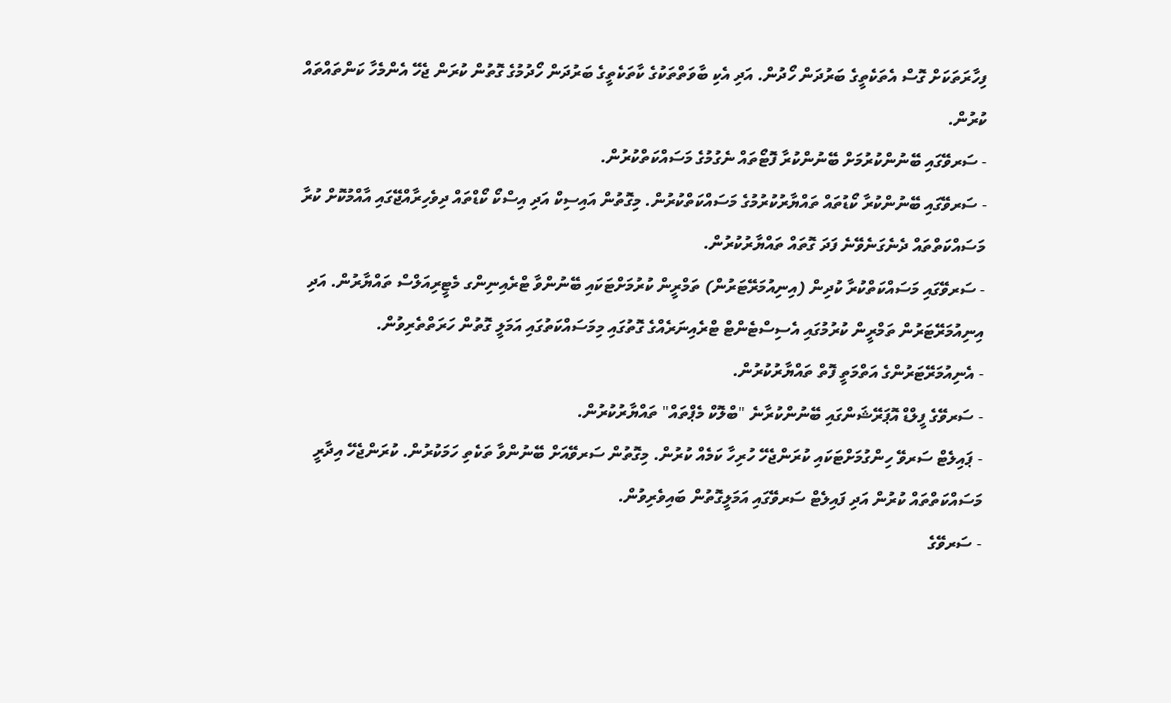ފިހާރަތަކަށް ގޮސް އެތަކެތީގެ ބަރުދަން ހޯދުން. އަދި އެކި ބާވަތްތަކުގެ ކާތަކެތީގެ ބަރުދަން ހޯދުމުގެ ގޮތުން ކުރަން ޖެހޭ އެންމެހާ ކަންތައްތައް ކުރުން.
- ސަރވޭގައި ބޭނުންކުރުމަށް ބޭނުންކުރާ ފޮޓޯތައް ނެގުމުގެ މަސައްކަތްކުރުން.
- ސަރވޭގައި ބޭނުންކުރާ ކޯޑުތައް ތައްޔާރުކުރުމުގެ މަސައްކަތްކުރުން. މިގޮތުން އައިސިކް އަދި އިސްކޯ ކޯޑްތައް ދިވެހިރާއްޖޭގައި އާއްމުކޮށް ކުރާ މަސައްކަތްތައް ދެނެގަނެވޭނެ ފަދަ ގޮތައް ތައްޔާރުކުރުން.
- ސަރވޭގައި މަސައްކަތްކުރާ ކުދިން (އިނިއުމަރޭޓަރުން) ތަމްރީން ކުރުމަށްޓަކައި ބޭނުންވާ ޓްރެއިނިންގ މެޓީރިއަލްސް ތައްޔާރުން. އަދި އިނިއުމަރޭޓަރުން ތަމްރީން ކުރުމުގައި އެސިސްޓެންޓް ޓްރެއިނަރެއްގެ ގޮތުގައި މިމަސައްކަތުގައި އަމަލީ ގޮތުން ހަރަތްތެރިވުން.
- އެނިއުމަރޭޓަރުންގެ އަތްމަތީ ފޮތް ތައްޔާރުކުރުން.
- ސަރވޭގެ ފީލްޑް އޮޕަރޭޝަންގައި ބޭނުންކުރާނެ "ބްލޮކް މެޕްތައް" ތައްޔާރުކުރުން.
- ޕައިލެޓް ސަރވޭ ހިންގުމަށްޓަކައި ކުރަންޖެހޭ ހުރިހާ ކަމެއް ކުރުން. މިގޮތުން ސަރވޭއަށް ބޭނުންވާ ތަކެތި ހަމަކުރުން. ކުރަންޖެހޭ އިދާރީ މަސައްކަތްތައް ކުރުން އަދި ފައިލެޓް ސަރވޭގައި އަމަލީގޮތުން ބައިވެރިވުން.
- ސަރވޭގެ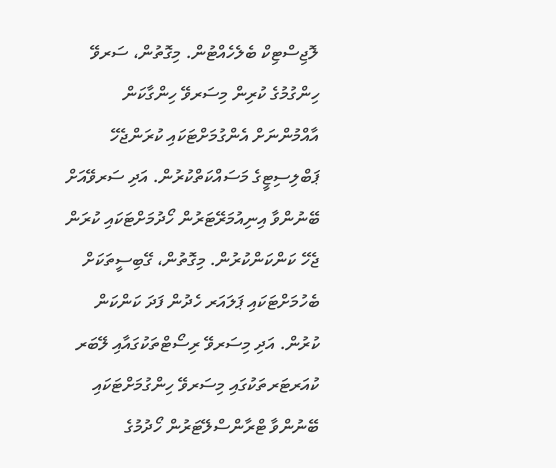ލޮޖިސްޓިކް ބެލެހެއްޓުން. މިގޮތުން، ސަރވޭ ހިންގުމުގެ ކުރިން މިސަރވޭ ހިންގާކަން އާއްމުންނަށް އެންގުމަށްޓަކައި ކުރަންޖެހޭ ޕަބްލިސިޓީގެ މަސައްކަތްކުރުން. އަދި ސަރވޭއަށް ބޭނުންވާ އިނިއުމަރޭޓަރުން ހޯދުމަށްޓަކައި ކުރަން ޖެހޭ ކަންކަންކުރުން. މިގޮތުން، ގޭބިސީތަކަށް ބެހުމަށްޓަކައި ޕަލައަރ ހެދުން ފަދަ ކަންކަން ކުރުން. އަދި މިސަރވޭ ރިސޯޓްތަކުގައާއި ލޭބަރ ކުއަރޓަރތަކުގައި މިސަރވޭ ހިންގުމަށްޓަކައި ބޭނުންވާ ޓްރާންސްލޭޓަރުން ހޯދުމުގެ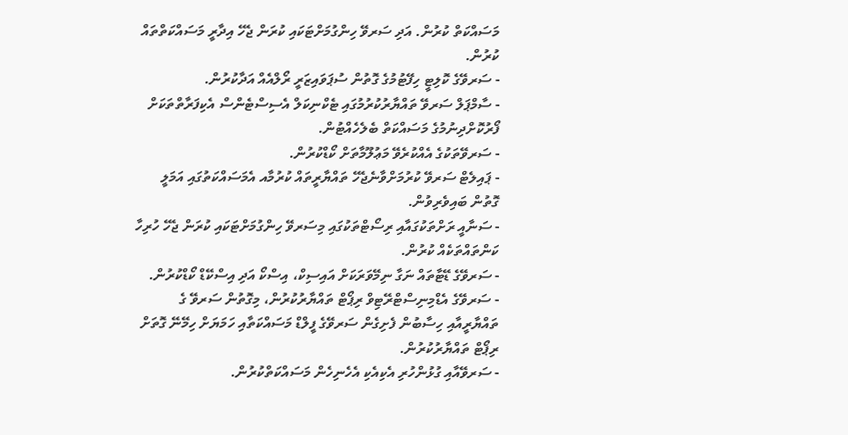މަސައްކަތް ކުރުން. އަދި ސަރވޭ ހިންގުމަށްޓަކައި ކުރަން ޖެހޭ އިދާރީ މަސައްކަތްތައް ކުރުން.
- ސަރވޭގެ ކޮލިޓީ ހިފޭޓުމުގެ ގޮތުން ސުޕަވައިޒަރީ ރޯލްއެއް އަދާކުރުން.
- ސާމްޕަލް ސަރވޭ ތައްޔާރުކުރުމުގައި ޓެކްނިކަލް އެސިސްޓެންސް އެކިފަރާތްތަކަށް ފޯރުކޮށްދިނުމުގެ މަސައްކަތް ބެލެހެއްޓުން.
- ސަރވޭތަކުގެ އެއްކުރެވޭ މަޢުލޫމާތަށް ކޯޑްކުރުން.
- ޕައިލެޓް ސަރވޭ ކުރުމަށްވާނެޖެހޭ ތައްޔާރީތައް ކުރުމާއ އެމަސައްކަތުގައި އަމަލީ ގޮތުން ބައިވެރިވުން.
- ސަނާއީ ރަށްތަކުގައާއި ރިސޯޓްތަކުގައި މިސަރވޭ ހިންގުމަށްޓަކައި ކުރަން ޖެހޭ ހުރިހާ ކަންތައްތަކެއް ކުރުން.
- ސަރވޭގެ ޑޭޓާތައް ނަގާ ނިމޭވަރަކަށް އައިސިކް، އިސްކޯ އަދި އިސްކޭޑް ކޯޑްކުރުން.
- ސަރވޭގެ އެޑްމިނިސްޓްރޭޓިވް ރިޕޯޓް ތައްޔާރުކުރުން، މިގޮތުން ސަރވޭ ގެ ތައްޔާރީއާއި ހިސާބުން ފެށިގެން ސަރވޭގެ ފީލްޑް މަސައްކަތާއި ހަމަޔަށް ހިމޭނޭ ގޮތަށް ރިޕޯޓް ތައްޔާރުކުރުން.
- ސަރވޭއާއި ގުޅުންހުރި އެކިއެކި އެހެނިހެން މަސައްކަތްކުރުން.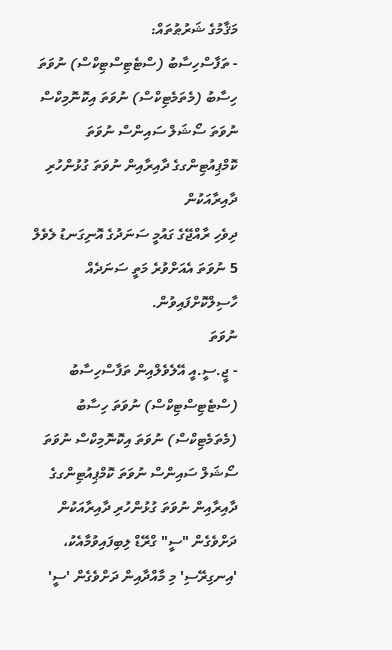މަޤާމުގެ ޝަރުޠުތައް:
- ތަފާސްހިސާބު (ސްޓެޓިސްޓިކްސް) ނުވަތަ ހިސާބު (މެތަމެޓިކްސް) ނުވަތަ އިކޮނޮމިކްސް ނުވަތަ ސޯޝަލް ސައިންސް ނުވަތަ ކޮމްޕިއުޓިންގގެ ދާއިރާއިން ނުވަތަ ގުޅުންހުރި ދާއިރާއަކުން
ދިވެހި ރާއްޖޭގެ ގައުމީ ސަނަދުގެ އޮނިގަނޑު ލެވެލް 5 ނުވަތަ އެއަށްވުރެ މަތީ ސަނަދެއް ހާސިލްކޮށްފައިވުން.
ނުވަތަ
- ޖީ.ސީ.އީ އޭލެވެލްއިން ތަފާސްހިސާބު (ސްޓެޓިސްޓިކްސް) ނުވަތަ ހިސާބު (މެތަމެޓިކްސް) ނުވަތަ އިކޮނޮމިކްސް ނުވަތަ ސޯޝަލް ސައިންސް ނުވަތަ ކޮމްޕިއުޓިންގގެ ދާއިރާއިން ނުވަތަ ގުޅުންހުރި ދާއިރާއަކުން ދަށްވެގެން "ސީ" ގްރޭޑް ލިބިފައިވުމާއެކު، 'އިނގިރޭސި' މި މާއްދާއިން ދަށްވެގެން 'ސީ'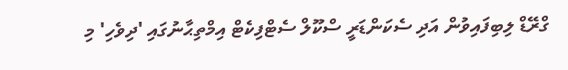ގްރޭޑް ލިބިފައިވުން އަދި ސެކަންޑަރީ ސްކޫލް ސެޓްފިކެޓް އިމްތިޙާނުގައި 'ދިވެހި' މި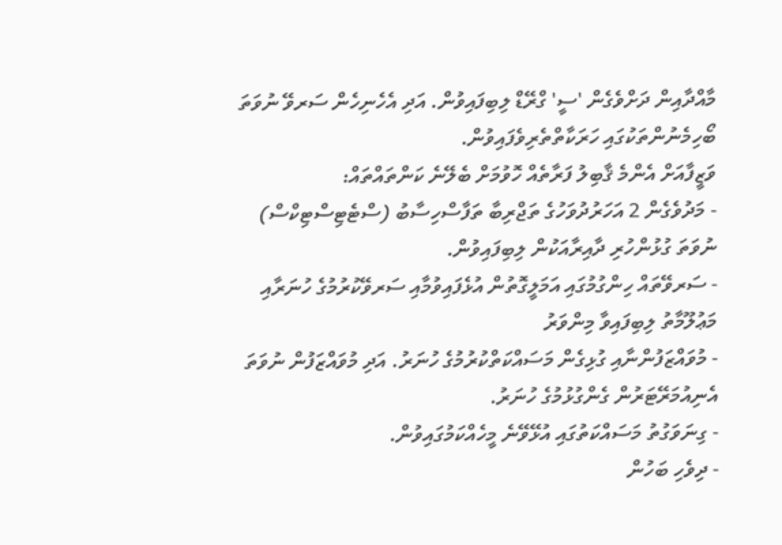މާއްދާއިން ދަށްވެގެން 'ސީ' ގްރޭޑް ލިބިފައިވުން. އަދި އެހެނިހެން ސަރވޭ ނުވަތަ ބޯހިމެނުންތަކުގައި ހަރަކާތްތެރިވެފައިވުން.
ވަޒީފާއަށް އެންމެ ޤާބިލު ފަރާތެއް ހޮވުމަށް ބެލޭނެ ކަންތައްތައް:
- މަދުވެގެން 2 އަހަރުދުވަހުގެ ތަޖްރިބާ ތަފާސްހިސާބު (ސްޓެޓިސްޓިކްސް) ނުވަތަ ގުޅުންހުރި ދާއިރާއަކުން ލިބިފައިވުން.
- ސަރވޭތައް ހިންގުމުގައި އަމަލީގޮތުން އުޅެފައިވުމާއި ސަރވޭކުރުމުގެ ހުނަރާއި މަޢުލޫމާތު ލިބިފައިވާ މިންވަރު
- މުވައްޒަފުންނާއި ގުޅިގެން މަސައްކަތްކުރުމުގެ ހުނަރު. އަދި މުވައްޒަފުން ނުވަތަ އެނިއުމަރޭޓަރުން ގެންގުޅުމުގެ ހުނަރު.
- ގިނަވަގުތު މަސައްކަތުގައި އުޅޭވޭނެ މީހެއްކަމުގައިވުން.
- ދިވެހި ބަހުން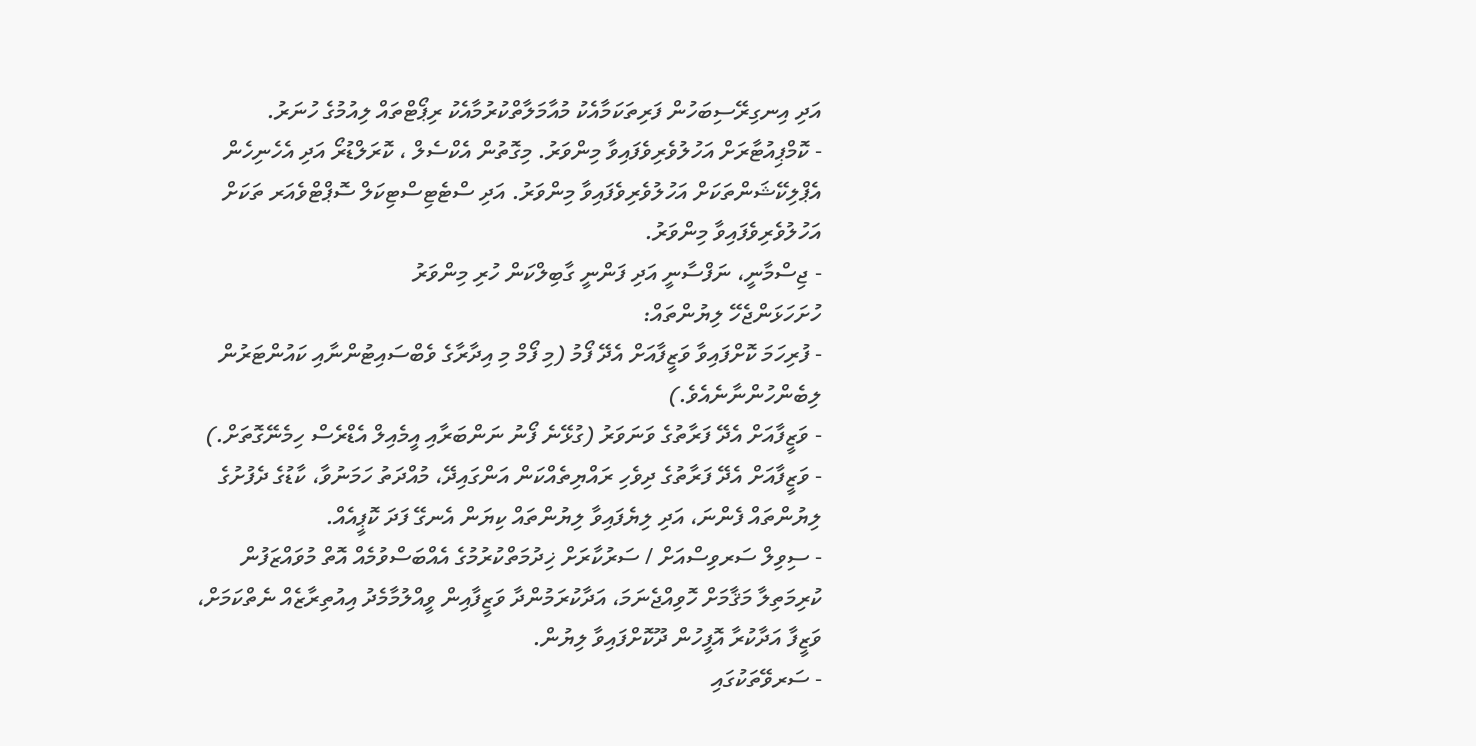އަދި އިނގިރޭސިބަހުން ފަރިތަކަމާއެކު މުއާމަލާތްކުރުމާއެކު ރިޕޯޓްތައް ލިއުމުގެ ހުނަރު.
- ކޮމްޕިއުޓާރަށް އަހުލުވެރިވެފައިވާ މިންވަރު. މިގޮތުން އެކްސެލް ، ކޮރަލްޑުރޯ އަދި އެހެނިހެން އެޕްލިކޭޝަންތަކަށް އަހުލުވެރިވެފައިވާ މިންވަރު. އަދި ސްޓެޓިސްޓިކަލް ސޮޕްޓްވެއަރ ތަކަށް އަހުލުވެރިވެފައިވާ މިންވަރު.
- ޖިސްމާނީ، ނަފްސާނީ އަދި ފަންނީ ގާބިލްކަން ހުރި މިންވަރު
ހުށަހަޅަންޖެހޭ ލިޔުންތައް:
- ފުރިހަމަ ކޮށްފައިވާ ވަޒީފާއަށް އެދޭ ފޯމު (މި ފޯމް މި އިދާރާގެ ވެބްސައިޓުންނާއި ކައުންޓަރުން ލިބެންހުންނާނެއެވެ.)
- ވަޒީފާއަށް އެދޭ ފަރާތުގެ ވަނަވަރު (ގުޅޭނެ ފޯނު ނަންބަރާއި އީމެއިލް އެޑްރެސް ހިމެނޭގޮތަށް.)
- ވަޒީފާއަށް އެދޭ ފަރާތުގެ ދިވެހި ރައްޔިތެއްކަން އަންގައިދޭ، މުއްދަތު ހަމަނުވާ، ކާޑުގެ ދެފުށުގެ ލިޔުންތައް ފެންނަ، އަދި ލިޔެފައިވާ ލިޔުންތައް ކިޔަން އެނގޭ ފަދަ ކޮޕީއެއް.
- ސިވިލް ސަރވިސްއަށް / ސަރުކާރަށް ޚިދުމަތްކުރުމުގެ އެއްބަސްވުމެއް އޮތް މުވައްޒަފުން ކުރިމަތިލާ މަޤާމަށް ހޮވިއްޖެނަމަ، އަދާކުރަމުންދާ ވަޒީފާއިން ވީއްލުމާމެދު އިއުތިރާޒެއް ނެތްކަމަށް، ވަޒީފާ އަދާކުރާ އޮފީހުން ދޫކޮށްފައިވާ ލިޔުން.
- ސަރވޭތަކުގައި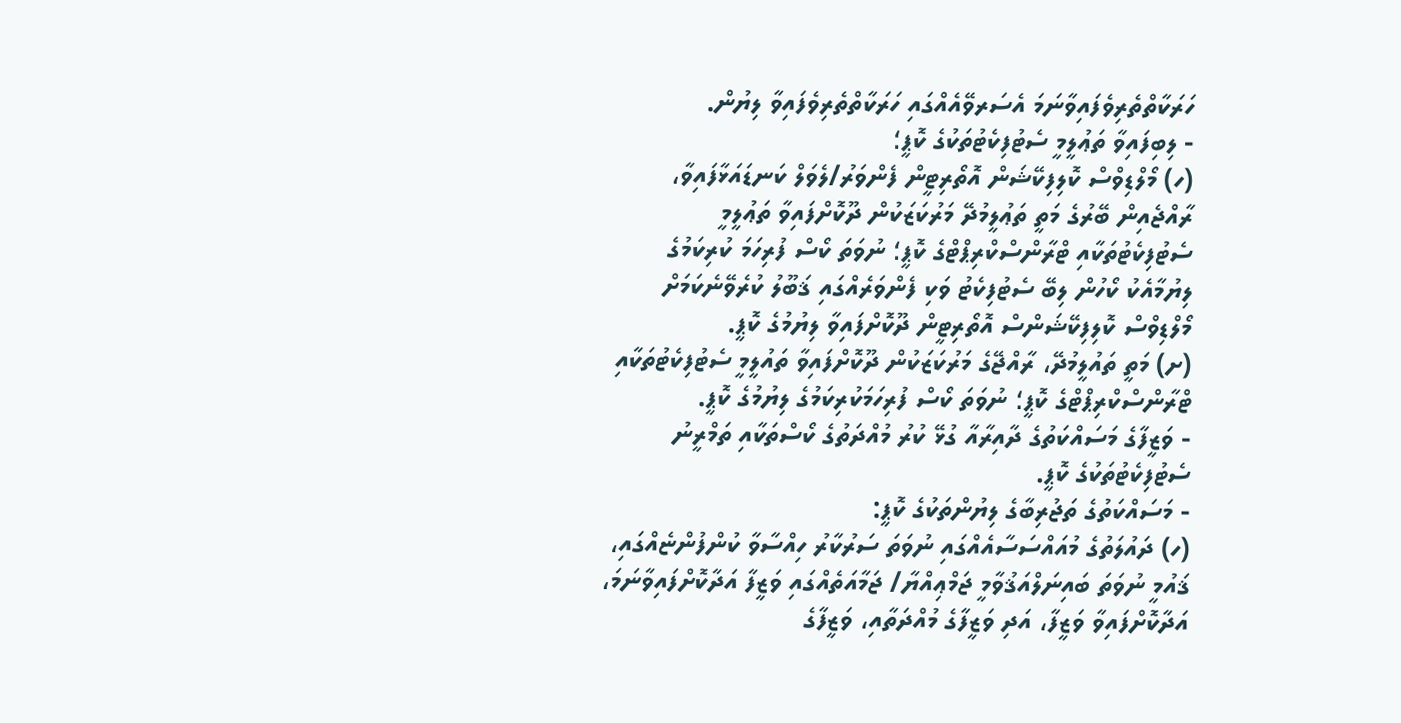ހަރަކާތްތެރިވެފައިވާނަމަ އެސަރވޭއެއްގައި ހަރަކާތްތެރިވެފައިވާ ލިޔުން.
- ލިބިފައިވާ ތަޢުލީމީ ސެޓުފިކެޓުތަކުގެ ކޮޕީ؛
(ހ) މޯލްޑިވްސް ކޮލިފިކޭޝަން އޮތޯރިޓީން ފެންވަރު/ލެވަލް ކަނޑައަޅާފައިވާ، ރާއްޖެއިން ބޭރުގެ މަތީ ތަޢުލީމުދޭ މަރުކަޒަކުން ދޫކޮށްފައިވާ ތަޢުލީމީ ސެޓުފިކެޓުތަކާއި ޓްރާންސްކްރިޕްޓްގެ ކޮޕީ؛ ނުވަތަ ކޯސް ފުރިހަމަ ކުރިކަމުގެ ލިޔުމާއެކު ކޯހުން ލިބޭ ސެޓުފިކެޓު ވަކި ފެންވަރެއްގައި ޤަބޫލު ކުރެވޭނެކަމަށް މޯލްޑިވްސް ކޮލިފިކޭޝަންސް އޮތޯރިޓީން ދޫކޮށްފައިވާ ލިޔުމުގެ ކޮޕީ.
(ށ) މަތީ ތައުލީމުދޭ، ރާއްޖޭގެ މަރުކަޒަކުން ދޫކޮށްފައިވާ ތައުލީމީ ސެޓުފިކެޓުތަކާއި ޓްރާންސްކްރިޕްޓްގެ ކޮޕީ؛ ނުވަތަ ކޯސް ފުރިހަމަކުރިކަމުގެ ލިޔުމުގެ ކޮޕީ.
- ވަޒީފާގެ މަސައްކަތުގެ ދާއިރާއާ ގުޅޭ ކުރު މުއްދަތުގެ ކޯސްތަކާއި ތަމްރީނު ސެޓުފިކެޓުތަކުގެ ކޮޕީ.
- މަސައްކަތުގެ ތަޖުރިބާގެ ލިޔުންތަކުގެ ކޮޕީ:
(ހ) ދައުލަތުގެ މުއައްސަސާއެއްގައި ނުވަތަ ސަރުކާރު ހިއްސާވާ ކުންފުންޏެއްގައި، ޤައުމީ ނުވަތަ ބައިނަލްއަޤުވާމީ ޖަމްޢިއްޔާ/ ޖަމާއަތެއްގައި ވަޒީފާ އަދާކޮށްފައިވާނަމަ، އަދާކޮށްފައިވާ ވަޒީފާ، އަދި ވަޒީފާގެ މުއްދަތާއި، ވަޒީފާގެ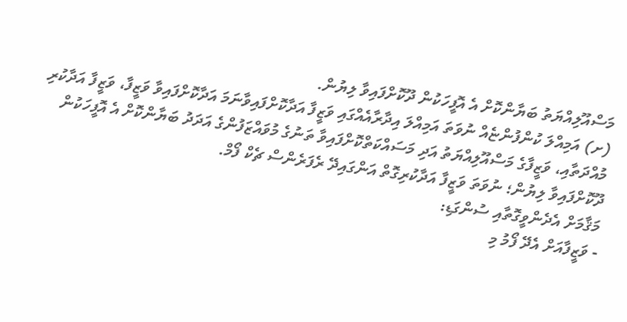މަސްއޫލިއްޔަތު ބަޔާންކޮށް އެ އޮފީހަކުން ދޫކޮށްފައިވާ ލިޔުން.
(ށ) އަމިއްލަ ކުންފުންޏެއް ނުވަތަ އަމިއްލަ އިދާރާއެއްގައި ވަޒީފާ އަދާކޮށްފައިވާނަމަ އަދާކޮށްފައިވާ ވަޒީފާ، ވަޒީފާ އަދާކުރި މުއްދަތާއި، ވަޒީފާގެ މަސްއޫލިއްޔަތު އަދި މަސައްކަތްކޮށްފައިވާ ތަނުގެ މުވައްޒަފުންގެ އަދަދު ބަޔާންކޮށް އެ އޮފީހަކުން ދޫކޮށްފައިވާ ލިޔުން؛ ނުވަތަ ވަޒީފާ އަދާކުރިގޮތް އަންގައިދޭ ރެފަރެންސް ޗެކް ފޯމް.
މަޤާމަށް އެދެންވީގޮތާއި ސުންގަޑި:
- ވަޒީފާއަށް އެދޭ ފޯމު މި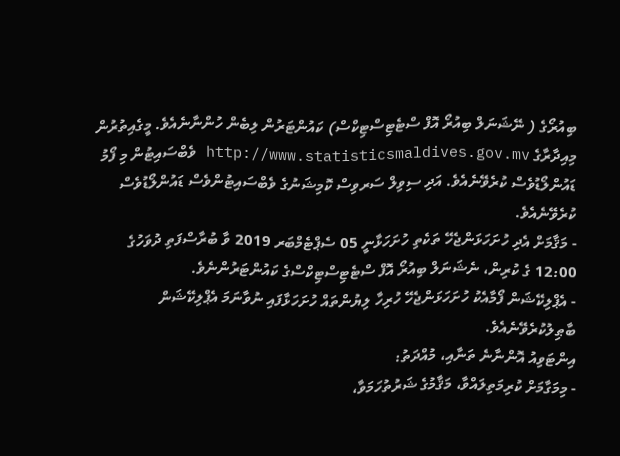ބިއުރޯގެ ( ނޭޝަނަލް ބިއުރޯ އޮފް ސްޓެޓިސްޓިކްސް) ކައުންޓަރުން ލިބެން ހުންނާނެއެވެ. މީގެއިތުރުން މިއިދާރާގެ http://www.statisticsmaldives.gov.mv ވެބްސައިޓުން މި ފޯމު ޑައުންލޯޑުވެސް ކުރެވޭނެއެވެ. އަދި ސިވިލް ސަރވިސް ކޮމިޝަނުގެ ވެބްސައިޓުންވެސް ޑައުންލޯޑުވެސް ކުރެވޭނެއެވެ.
- މަޤާމަށް އެދި ހުށަހަޅަންޖެހޭ ތަކެތި ހުށަހަޅާނީ 05 ސެޕްޓެމްބަރ 2019 ވާ ބުރާސްފަތި ދުވަހުގެ 12:00 ގެ ކުރިން، ނެޝަނަލް ބިއުރޯ އޮފް ސްޓެޓިސްޓިކްސްގެ ކައުންޓަރުންނެވެ.
- އެޕްލިކޭޝަން ފޯމާއެކު ހުށަހަޅަންޖެހޭ ހުރިހާ ލިޔުންތައް ހުށަހަޅާފައި ނުވާނަމަ އެޕްލިކޭޝަން ބާޠިލުކުރެވޭނެއެވެ.
އިންޓަވިއު އޮންނާނެ ތަނާއި، މުއްދަތު:
- މިމަގާމަށް ކުރިމަތިލައްވާ، މަޤާމުގެ ޝަރުތުހަމަވާ،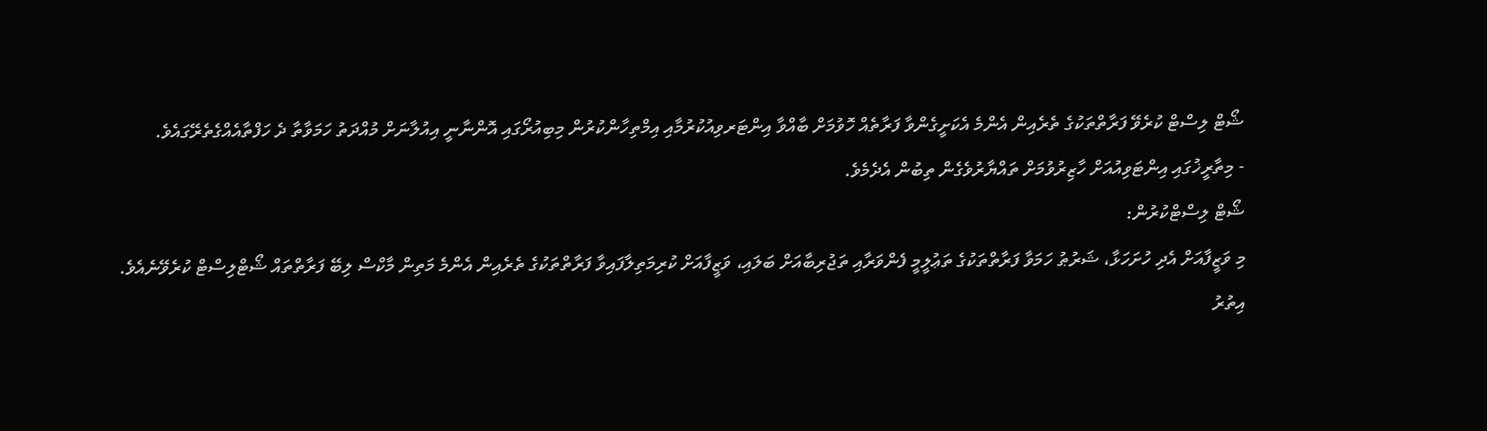ޝޯޓް ލިސްޓް ކުރެވޭ ފަރާތްތަކުގެ ތެރެއިން އެންމެ އެކަށީގެންވާ ފަރާތެއް ހޮވުމަށް ބާއްވާ އިންޓަރވިއުކުރުމާއި އިމްތިހާންކުރުން މިބިއުރޯގައި އޮންނާނީ އިއުލާނަށް މުއްދަތު ހަމަވާތާ ދެ ހަފްތާއެއްގެތެރޭގައެވެ.
- މިތާރީޚުގައި އިންޓަވިއުއަށް ހާޒިރުވުމަށް ތައްޔާރުވެގެން ތިބުން އެދެމެވެ.
ޝޯޓް ލިސްޓްކުރުން:
މި ވަޒީފާއަށް އެދި ހުށަހަޅާ، ޝަރުޠު ހަމަވާ ފަރާތްތަކުގެ ތަޢުލީމީ ފެންވަރާއި ތަޖުރިބާއަށް ބަލައި، ވަޒީފާއަށް ކުރިމަތިލާފައިވާ ފަރާތްތަކުގެ ތެރެއިން އެންމެ މަތިން މާކްސް ލިބޭ ފަރާތްތައް ޝޯޓްލިސްޓް ކުރެވޭނެއެވެ.
އިތުރު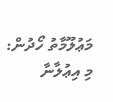މަޢުލޫމާތު ހޯދުން:
މި އިޢުލާނާ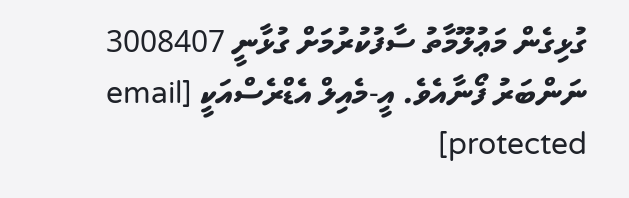ގުޅިގެން މަޢުލޫމާތު ސާފުކުރުމަށް ގުޅާނީ 3008407 ނަންބަރު ފޯނާއެވެ. އީ-މެއިލް އެޑްރެސްއަކީ [email protected]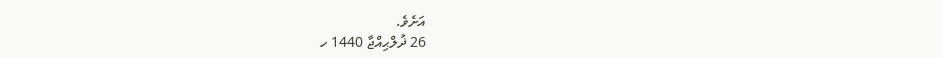އަށެވެ.
26 ޛުލްޙިއްޖާ 1440 ހ